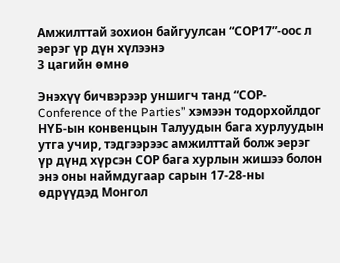Амжилттай зохион байгуулсан “СОР17”-оос л эерэг үр дүн хүлээнэ
3 цагийн өмнө

Энэхүү бичвэрээр уншигч танд “СОР-Conference of the Parties” хэмээн тодорхойлдог НҮБ-ын конвенцын Талуудын бага хурлуудын утга учир, тэдгээрээс амжилттай болж эерэг үр дүнд хүрсэн СОР бага хурлын жишээ болон энэ оны наймдугаар сарын 17-28-ны өдрүүдэд Монгол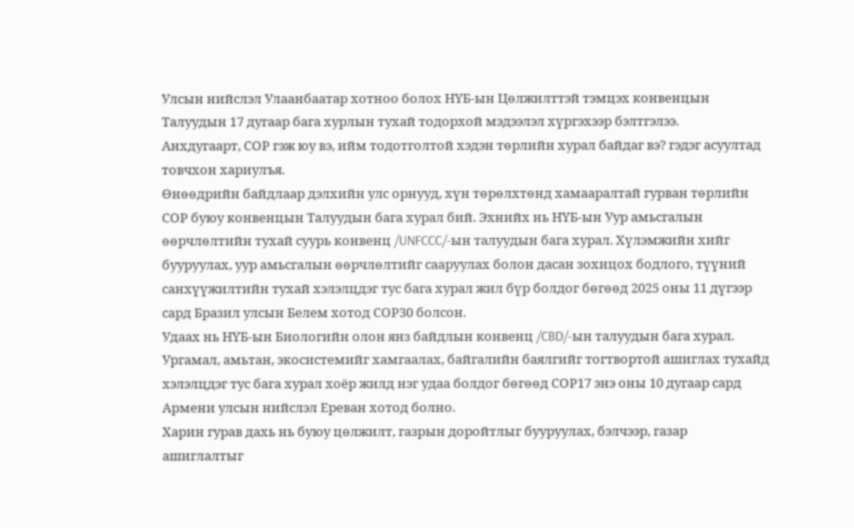Улсын нийслэл Улаанбаатар хотноо болох НҮБ-ын Цөлжилттэй тэмцэх конвенцын Талуудын 17 дугаар бага хурлын тухай тодорхой мэдээлэл хүргэхээр бэлтгэлээ.
Анхдугаарт, СОР гэж юу вэ, ийм тодотголтой хэдэн төрлийн хурал байдаг вэ? гэдэг асуултад товчхон хариулъя.
Өнөөдрийн байдлаар дэлхийн улс орнууд, хүн төрөлхтөнд хамааралтай гурван төрлийн СОР буюу конвенцын Талуудын бага хурал бий. Эхнийх нь НҮБ-ын Уур амьсгалын өөрчлөлтийн тухай суурь конвенц /UNFCCC/-ын талуудын бага хурал. Хүлэмжийн хийг бууруулах, уур амьсгалын өөрчлөлтийг сааруулах болон дасан зохицох бодлого, түүний санхүүжилтийн тухай хэлэлцдэг тус бага хурал жил бүр болдог бөгөөд 2025 оны 11 дүгээр сард Бразил улсын Белем хотод СОР30 болсон.
Удаах нь НҮБ-ын Биологийн олон янз байдлын конвенц /CBD/-ын талуудын бага хурал. Ургамал, амьтан, экосистемийг хамгаалах, байгалийн баялгийг тогтвортой ашиглах тухайд хэлэлцдэг тус бага хурал хоёр жилд нэг удаа болдог бөгөөд СОР17 энэ оны 10 дугаар сард Армени улсын нийслэл Ереван хотод болно.
Харин гурав дахь нь буюу цөлжилт, газрын доройтлыг бууруулах, бэлчээр, газар ашиглалтыг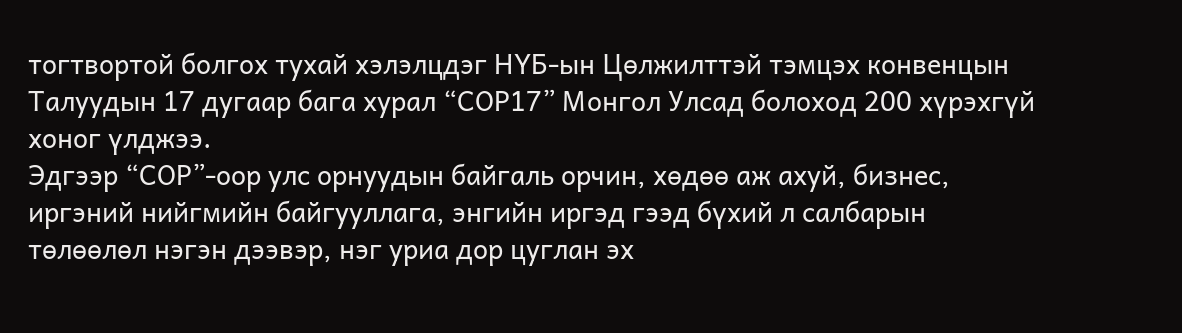тогтвортой болгох тухай хэлэлцдэг НҮБ-ын Цөлжилттэй тэмцэх конвенцын Талуудын 17 дугаар бага хурал “СОР17” Монгол Улсад болоход 200 хүрэхгүй хоног үлджээ.
Эдгээр “СОР”-оор улс орнуудын байгаль орчин, хөдөө аж ахуй, бизнес, иргэний нийгмийн байгууллага, энгийн иргэд гээд бүхий л салбарын төлөөлөл нэгэн дээвэр, нэг уриа дор цуглан эх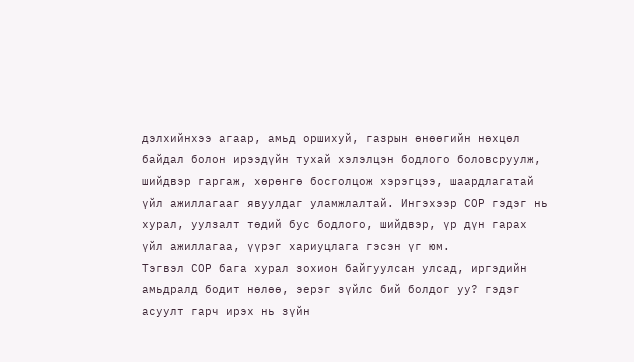дэлхийнхээ агаар, амьд оршихуй, газрын өнөөгийн нөхцөл байдал болон ирээдүйн тухай хэлэлцэн бодлого боловсруулж, шийдвэр гаргаж, хөрөнгө босголцож хэрэгцээ, шаардлагатай үйл ажиллагааг явуулдаг уламжлалтай. Ингэхээр СОР гэдэг нь хурал, уулзалт төдий бус бодлого, шийдвэр, үр дүн гарах үйл ажиллагаа, үүрэг хариуцлага гэсэн үг юм.
Тэгвэл СОР бага хурал зохион байгуулсан улсад, иргэдийн амьдралд бодит нөлөө, эерэг зүйлс бий болдог уу? гэдэг асуулт гарч ирэх нь зүйн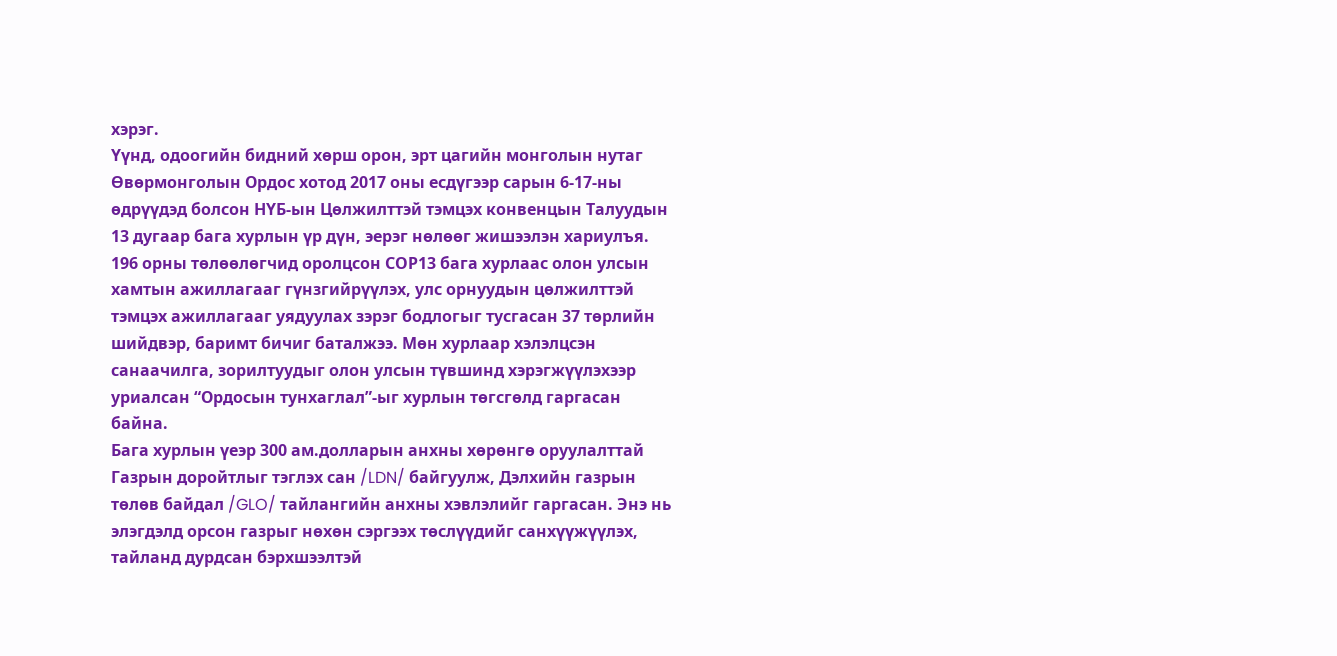хэрэг.
Үүнд, одоогийн бидний хөрш орон, эрт цагийн монголын нутаг Өвөрмонголын Ордос хотод 2017 оны есдүгээр сарын 6-17-ны өдрүүдэд болсон НҮБ-ын Цөлжилттэй тэмцэх конвенцын Талуудын 13 дугаар бага хурлын үр дүн, эерэг нөлөөг жишээлэн хариулъя.
196 орны төлөөлөгчид оролцсон COР13 бага хурлаас олон улсын хамтын ажиллагааг гүнзгийрүүлэх, улс орнуудын цөлжилттэй тэмцэх ажиллагааг уядуулах зэрэг бодлогыг тусгасан 37 төрлийн шийдвэр, баримт бичиг баталжээ. Мөн хурлаар хэлэлцсэн санаачилга, зорилтуудыг олон улсын түвшинд хэрэгжүүлэхээр уриалсан “Ордосын тунхаглал”-ыг хурлын төгсгөлд гаргасан байна.
Бага хурлын үеэр 300 ам.долларын анхны хөрөнгө оруулалттай Газрын доройтлыг тэглэх сан /LDN/ байгуулж, Дэлхийн газрын төлөв байдал /GLO/ тайлангийн анхны хэвлэлийг гаргасан. Энэ нь элэгдэлд орсон газрыг нөхөн сэргээх төслүүдийг санхүүжүүлэх, тайланд дурдсан бэрхшээлтэй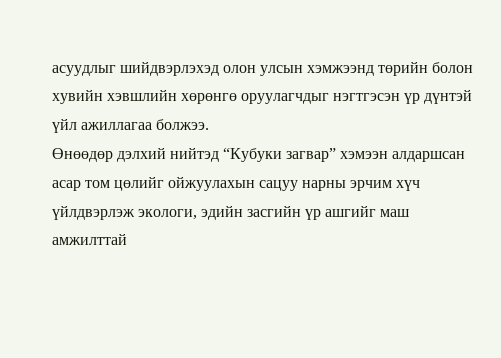асуудлыг шийдвэрлэхэд олон улсын хэмжээнд төрийн болон хувийн хэвшлийн хөрөнгө оруулагчдыг нэгтгэсэн үр дүнтэй үйл ажиллагаа болжээ.
Өнөөдөр дэлхий нийтэд “Кубуки загвар” хэмээн алдаршсан асар том цөлийг ойжуулахын сацуу нарны эрчим хүч үйлдвэрлэж экологи, эдийн засгийн үр ашгийг маш амжилттай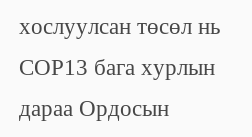хослуулсан төсөл нь СОР13 бага хурлын дараа Ордосын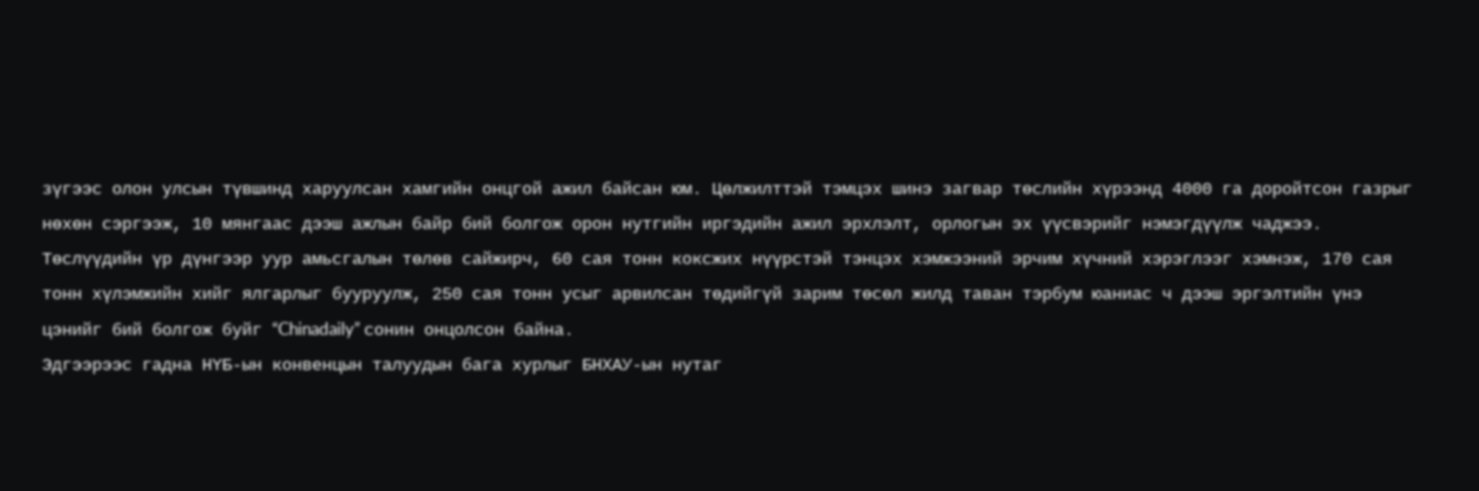зүгээс олон улсын түвшинд харуулсан хамгийн онцгой ажил байсан юм. Цөлжилттэй тэмцэх шинэ загвар төслийн хүрээнд 4000 га доройтсон газрыг нөхөн сэргээж, 10 мянгаас дээш ажлын байр бий болгож орон нутгийн иргэдийн ажил эрхлэлт, орлогын эх үүсвэрийг нэмэгдүүлж чаджээ. Төслүүдийн үр дүнгээр уур амьсгалын төлөв сайжирч, 60 сая тонн коксжих нүүрстэй тэнцэх хэмжээний эрчим хүчний хэрэглээг хэмнэж, 170 сая тонн хүлэмжийн хийг ялгарлыг бууруулж, 250 сая тонн усыг арвилсан төдийгүй зарим төсөл жилд таван тэрбум юаниас ч дээш эргэлтийн үнэ цэнийг бий болгож буйг “Chinadaily” сонин онцолсон байна.
Эдгээрээс гадна НҮБ-ын конвенцын талуудын бага хурлыг БНХАУ-ын нутаг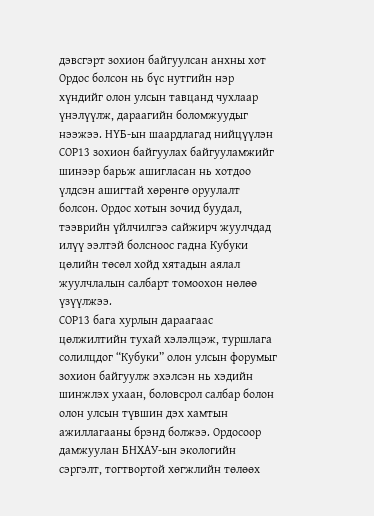дэвсгэрт зохион байгуулсан анхны хот Ордос болсон нь бүс нутгийн нэр хүндийг олон улсын тавцанд чухлаар үнэлүүлж, дараагийн боломжуудыг нээжээ. НҮБ-ын шаардлагад нийцүүлэн СОР13 зохион байгуулах байгууламжийг шинээр барьж ашигласан нь хотдоо үлдсэн ашигтай хөрөнгө оруулалт болсон. Ордос хотын зочид буудал, тээврийн үйлчилгээ сайжирч жуулчдад илүү ээлтэй болсноос гадна Кубуки цөлийн төсөл хойд хятадын аялал жуулчлалын салбарт томоохон нөлөө үзүүлжээ.
СОР13 бага хурлын дараагаас цөлжилтийн тухай хэлэлцэж, туршлага солилцдог “Кубуки” олон улсын форумыг зохион байгуулж эхэлсэн нь хэдийн шинжлэх ухаан, боловсрол салбар болон олон улсын түвшин дэх хамтын ажиллагааны брэнд болжээ. Ордосоор дамжуулан БНХАУ-ын экологийн сэргэлт, тогтвортой хөгжлийн төлөөх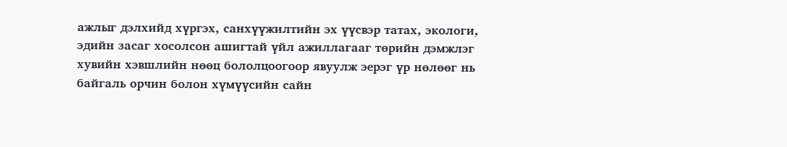ажлыг дэлхийд хүргэх, санхүүжилтийн эх үүсвэр татах, экологи, эдийн засаг хосолсон ашигтай үйл ажиллагааг төрийн дэмжлэг хувийн хэвшлийн нөөц бололцоогоор явуулж эерэг үр нөлөөг нь байгаль орчин болон хүмүүсийн сайн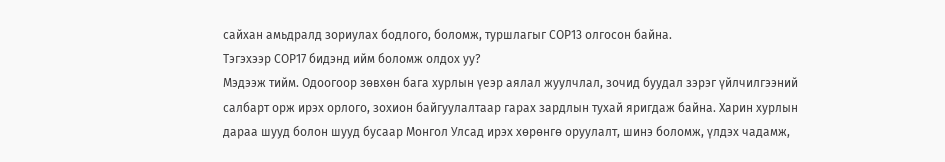сайхан амьдралд зориулах бодлого, боломж, туршлагыг СОР13 олгосон байна.
Тэгэхээр СОР17 бидэнд ийм боломж олдох уу?
Мэдээж тийм. Одоогоор зөвхөн бага хурлын үеэр аялал жуулчлал, зочид буудал зэрэг үйлчилгээний салбарт орж ирэх орлого, зохион байгуулалтаар гарах зардлын тухай яригдаж байна. Харин хурлын дараа шууд болон шууд бусаар Монгол Улсад ирэх хөрөнгө оруулалт, шинэ боломж, үлдэх чадамж,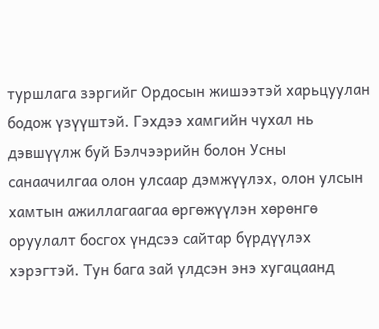туршлага зэргийг Ордосын жишээтэй харьцуулан бодож үзүүштэй. Гэхдээ хамгийн чухал нь дэвшүүлж буй Бэлчээрийн болон Усны санаачилгаа олон улсаар дэмжүүлэх, олон улсын хамтын ажиллагаагаа өргөжүүлэн хөрөнгө оруулалт босгох үндсээ сайтар бүрдүүлэх хэрэгтэй. Тун бага зай үлдсэн энэ хугацаанд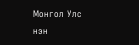Монгол Улс нэн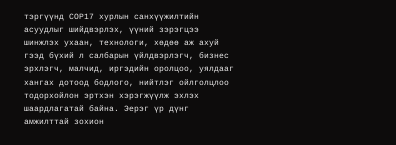тэргүүнд СОР17 хурлын санхүүжилтийн асуудлыг шийдвэрлэх, үүний зэрэгцээ шинжлэх ухаан, технологи, хөдөө аж ахуй гээд бүхий л салбарын үйлдвэрлэгч, бизнес эрхлэгч, малчид, иргэдийн оролцоо, уялдааг хангах дотоод бодлого, нийтлэг ойлголцлоо тодорхойлон эртхэн хэрэгжүүлж эхлэх шаардлагатай байна. Эерэг үр дүнг амжилттай зохион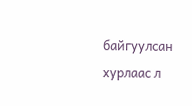байгуулсан хурлаас л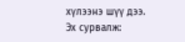хүлээнэ шүү дээ.
Эх сурвалж: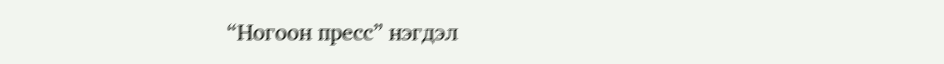“Ногоон пресс” нэгдэл